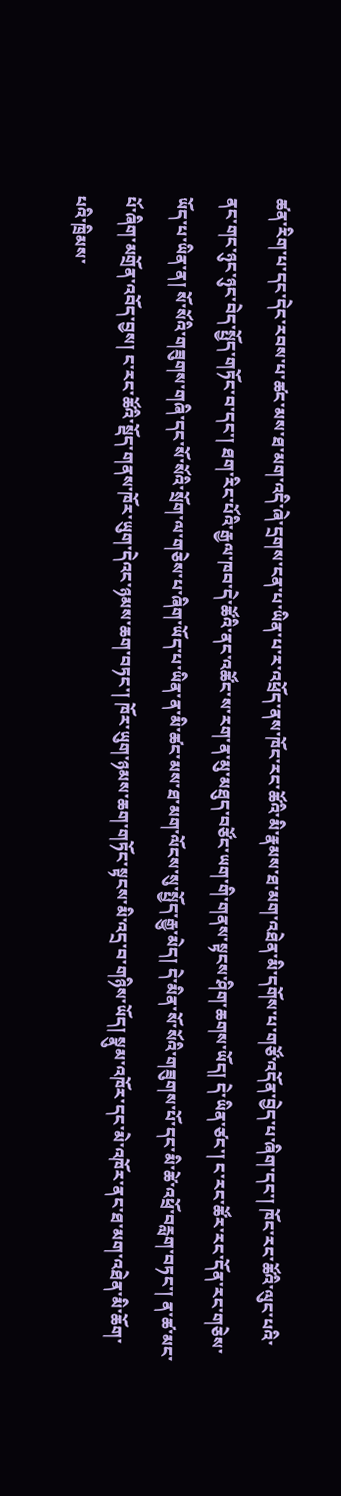ཚན་རིག་པ་དང་དེང་རབས་པ་ཚང་མས་ཐ་མག་འདི་ཞེ་དྲགས་ངན་པ་ཡིན་པ་ར་འཕྲོད་ནས་ཁོང་རང་ཚོའི་མི་རྣམས་ཐ་མག་འཐེན་མི་དགོས་པ་གཙོ་འདོན་བྱེད་པ་ཞིག་དང་། ཁོང་རང་ཚོའི་ལུང་པའི་ནང་གང་ཉུང་ཉུང་བེད་སྤྱོད་གཏོང་བ་དང་། ཐག་རིང་པོའི་རྒྱལ་ཁབ་དེ་ཚོའི་ནང་འཚོང་ས་རག་ན་མུ་མཐུད་བཙོང་ཡག་གི་གནས་སྟངས་ཤིག་ཆགས་ཡོད། དེ་ཡིན་ཙང་། ང་རང་ཚོར་རང་དོན་རང་གཅེས་ཡོད་པ་ཡིན་ན། སོ་སོའི་གཟུགས་གཞི་དང་སོ་སོའི་སྲོག་ལ་གཅེས་པ་ཞིག་ཡོད་པ་ཡིན་ན་མི་ཚང་མས་ཐ་མག་ལོངས་སུ་སྤྱོད་རྒྱུ་མེད། དེ་མིན་སོ་སོའི་གཟུགས་པོ་དང་མི་ཚེ་འཕྲོ་བརླག་བཏང་། ན་ཚ་མང་པོ་ཞིག་མགྲོན་འབོད་བྱས། ང་རང་ཚོའི་སྡོད་གནས་ཁོར་ཡུག་དེའང་ཉམས་ཆག་བཏང་། ཁོར་ཡུག་ཉམས་ཆག་གཏོང་སྟངས་མི་འདྲ་བ་གཉིས་ཡོད། སྣུམ་འཁོར་དང་མེ་འཁོར་ནང་ཐ་མག་འཐེན་མི་ཆོག་པའི་ཁྲིམས་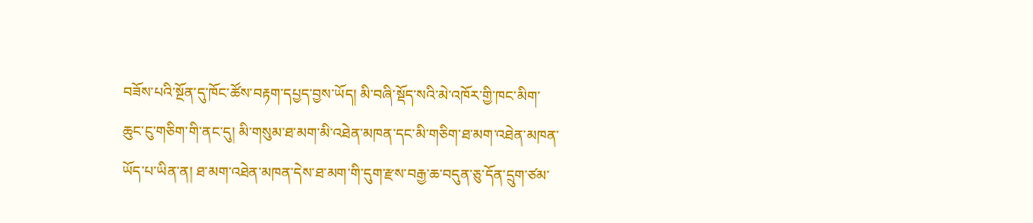བཟོས་པའི་སྔོན་དུ་ཁོང་ཚོས་བརྟག་དཔྱད་བྱས་ཡོད། མི་བཞི་སྡོད་སའི་མེ་འཁོར་གྱི་ཁང་མིག་ཆུང་ངུ་གཅིག་གི་ནང་དུ། མི་གསུམ་ཐ་མག་མི་འཐེན་མཁན་དང་མི་གཅིག་ཐ་མག་འཐེན་མཁན་ཡོད་པ་ཡིན་ན། ཐ་མག་འཐེན་མཁན་དེས་ཐ་མག་གི་དུག་རྫས་བརྒྱ་ཆ་བདུན་ཅུ་དོན་དྲུག་ཙམ་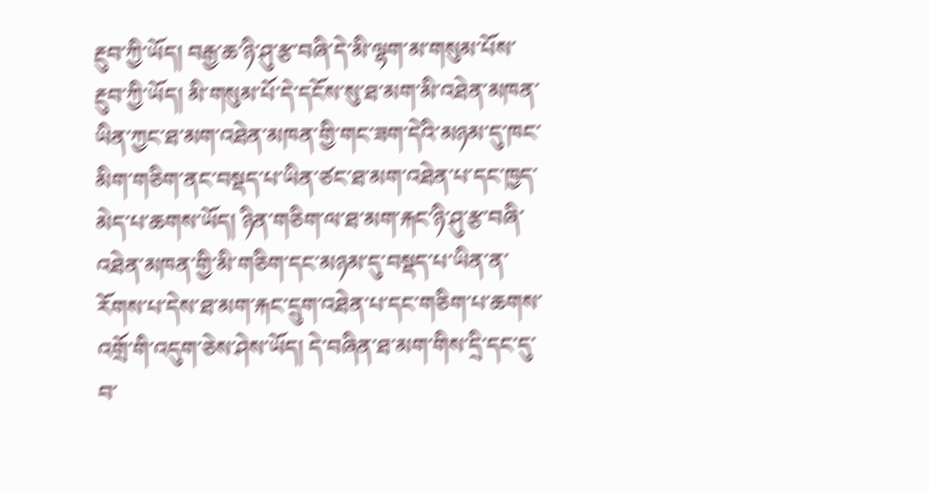རྔུབ་ཀྱི་ཡོད། བརྒྱ་ཆ་ཉི་ཤུ་རྩ་བཞི་དེ་མི་ལྷག་མ་གསུམ་པོས་རྔུབ་ཀྱི་ཡོད། མི་གསུམ་པོ་དེ་དངོས་སུ་ཐ་མག་མི་འཐེན་མཁན་ཡིན་ཀྱང་ཐ་མག་འཐེན་མཁན་གྱི་གང་ཟག་དེའི་མཉམ་དུ་ཁང་མིག་གཅིག་ནང་བསྡད་པ་ཡིན་ཙང་ཐ་མག་འཐེན་པ་དང་ཁྱད་མེད་པ་ཆགས་ཡོད། ཉིན་གཅིག་ལ་ཐ་མག་རྐང་ཉི་ཤུ་རྩ་བཞི་འཐེན་མཁན་གྱི་མི་གཅིག་དང་མཉམ་དུ་བསྡད་པ་ཡིན་ན་རོགས་པ་དེས་ཐ་མག་རྐང་དྲུག་འཐེན་པ་དང་གཅིག་པ་ཆགས་འགྲོ་གི་འདུག་ཅེས་ཤེས་ཡོད། དེ་བཞིན་ཐ་མག་གིས་དྲི་དང་དུ་བ་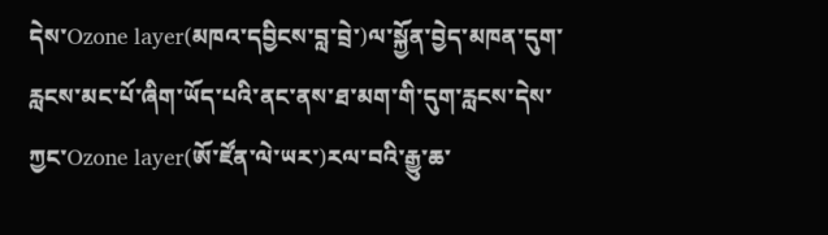དེས་Ozone layer(མཁའ་དབྱིངས་བླ་བྲེ་)ལ་སྐྱོན་བྱེད་མཁན་དུག་རླངས་མང་པོ་ཞིག་ཡོད་པའི་ནང་ནས་ཐ་མག་གི་དུག་རླངས་དེས་ཀྱང་Ozone layer(ཨོ་ཛོན་ལེ་ཡར་)རལ་བའི་རྒྱུ་ཆ་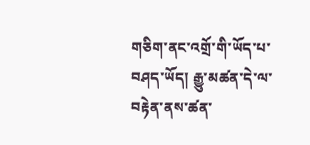གཅིག་ནང་འགྲོ་གི་ཡོད་པ་བཤད་ཡོད། རྒྱུ་མཚན་དེ་ལ་བརྟེན་ནས་ཚན་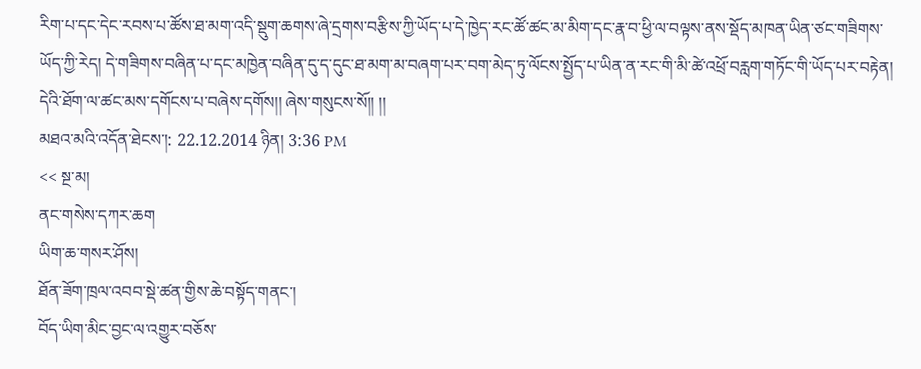རིག་པ་དང་དེང་རབས་པ་ཚོས་ཐ་མག་འདི་སྡུག་ཆགས་ཞེ་དྲགས་བརྩིས་ཀྱི་ཡོད་པ་དེ་ཁྱེད་རང་ཚོ་ཚང་མ་མིག་དང་རྣ་བ་ཕྱི་ལ་བལྟས་ནས་སྡོད་མཁན་ཡིན་ཙང་གཟིགས་ཡོད་ཀྱི་རེད། དེ་གཟིགས་བཞིན་པ་དང་མཁྱེན་བཞིན་དུ་ད་དུང་ཐ་མག་མ་བཞག་པར་བག་མེད་ཏུ་ལོངས་སྤྱོད་པ་ཡིན་ན་རང་གི་མི་ཚེ་འཕྲོ་བརླག་གཏོང་གི་ཡོད་པར་བརྟེན། དེའི་ཐོག་ལ་ཚང་མས་དགོངས་པ་བཞེས་དགོས།། ཞེས་གསུངས་སོ།། །།
མཐའ་མའི་འདོན་ཐེངས་།: 22.12.2014 ཉིན། 3:36 PM
<< སྔ་མ།
ནང་གསེས་དཀར་ཆག
ཡིག་ཆ་གསར་ཤོས།
ཐོན་ཟོག་ཁྲལ་འབབ་སྡེ་ཚན་གྱིས་ཆེ་བསྟོད་གནང་།
བོད་ཡིག་མིང་བྱང་ལ་འགྱུར་བཅོས་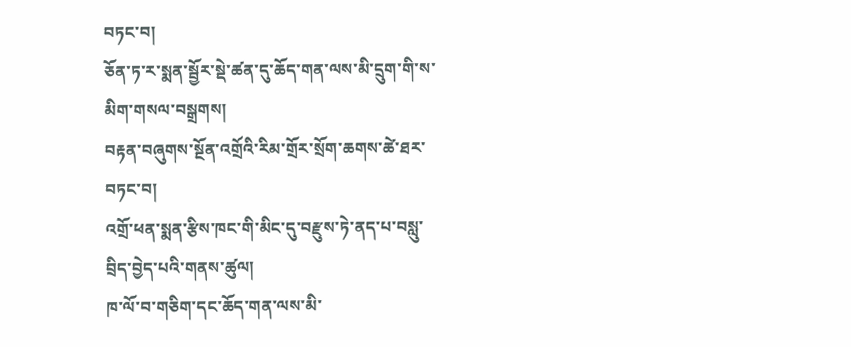བཏང་བ།
ཅོན་ཏ་ར་སྨན་སྦྱོར་སྡེ་ཚན་དུ་ཆོད་གན་ལས་མི་དྲུག་གི་ས་མིག་གསལ་བསྒྲགས།
བརྟན་བཞུགས་སྔོན་འགྲོའི་རིམ་གྲོར་སྲོག་ཆགས་ཚེ་ཐར་བཏང་བ།
འགྲོ་ཕན་སྨན་རྩིས་ཁང་གི་མིང་དུ་བརྫུས་ཏེ་ནད་པ་བསླུ་བྲིད་བྱེད་པའི་གནས་ཚུལ།
ཁ་ལོ་བ་གཅིག་དང་ཆོད་གན་ལས་མི་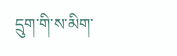དྲུག་གི་ས་མིག་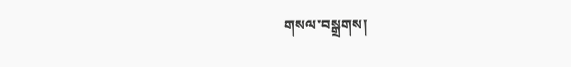གསལ་བསྒྲགས།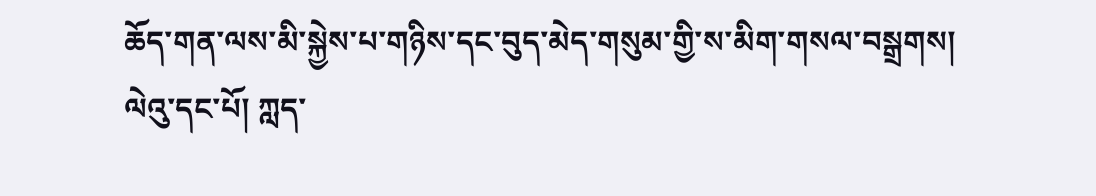ཆོད་གན་ལས་མི་སྐྱེས་པ་གཉིས་དང་བུད་མེད་གསུམ་གྱི་ས་མིག་གསལ་བསྒྲགས།
ལེའུ་དང་པོ། ཀླད་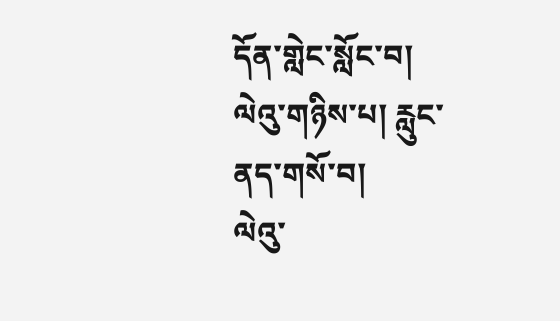དོན་གླེང་སློང་བ།
ལེའུ་གཉིས་པ། རླུང་ནད་གསོ་བ།
ལེའུ་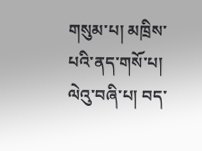གསུམ་པ། མཁྲིས་པའི་ནད་གསོ་པ།
ལེའུ་བཞི་པ། བད་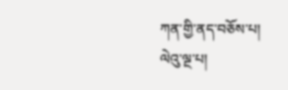ཀན་གྱི་ནད་བཅོས་པ།
ལེའུ་ལྔ་པ།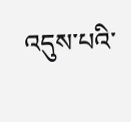འདུས་པའི་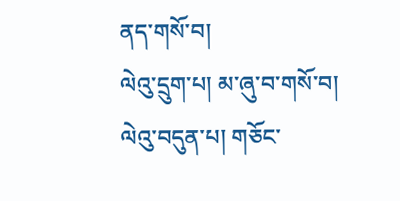ནད་གསོ་བ།
ལེའུ་དྲུག་པ། མ་ཞུ་བ་གསོ་བ།
ལེའུ་བདུན་པ། གཅོང་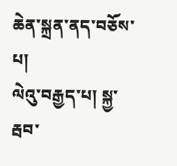ཆེན་སྐྲན་ནད་བཅོས་པ།
ལེའུ་བརྒྱད་པ། སྐྱ་རྦབ་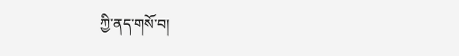ཀྱི་ནད་གསོ་བ།